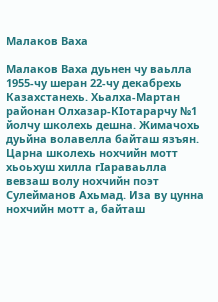Малаков Ваха

Малаков Ваха дуьнен чу ваьлла 1955-чу шеран 22-чу декабрехь Казахстанехь. Хьалха-Мартан районан Олхазар-КIотарарчу №1 йолчу школехь дешна. Жимачохь дуьйна волавелла байташ язъян. Царна школехь нохчийн мотт хьоьхуш хилла гIараваьлла вевзаш волу нохчийн поэт Сулейманов Ахьмад. Иза ву цунна нохчийн мотт а, байташ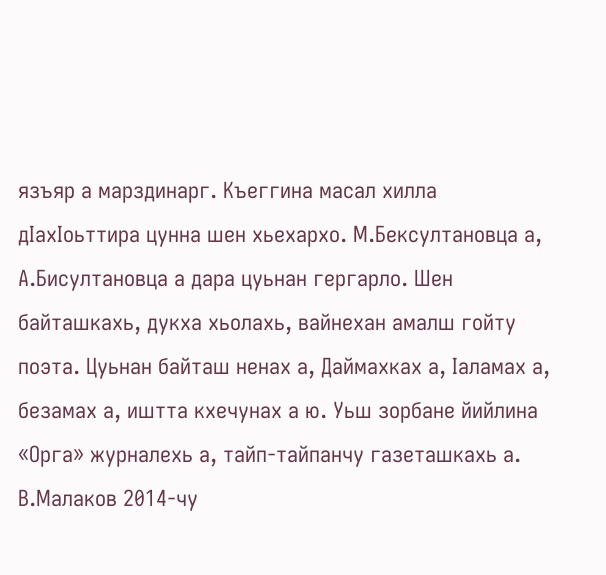язъяр а марздинарг. Къеггина масал хилла дIахIоьттира цунна шен хьехархо. М.Бексултановца а, А.Бисултановца а дара цуьнан гергарло. Шен байташкахь, дукха хьолахь, вайнехан амалш гойту поэта. Цуьнан байташ ненах а, Даймахках а, Iаламах а, безамах а, иштта кхечунах а ю. Уьш зорбане йийлина «Орга» журналехь а, тайп-тайпанчу газеташкахь а. В.Малаков 2014-чу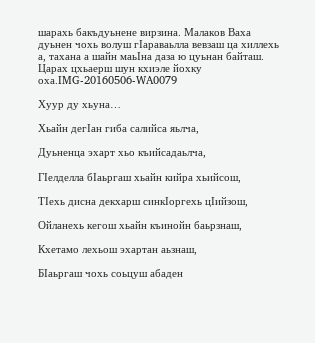шарахь бакъдуьнене вирзина. Малаков Ваха дуьнен чохь волуш гIараваьлла вевзаш ца хиллехь а, тахана а шайн маьIна даза ю цуьнан байташ. Царах цхьаерш шун кхиэле йохку оха.IMG-20160506-WA0079

Хуур ду хьуна…

Хьайн дегӀан гиба салийса яьлча,

Дуьненца эхарт хьо къийсадаьлча,

ГӀелделла бӀаьргаш хьайн кийра хьийсош,

ТӀехь дисна декхарш синкӀоргехь цӀийзош,

Ойланехь кегош хьайн къинойн баьрзнаш,

Кхетамо лехьош эхартан аьзнаш,

БIаьргаш чохь соьцуш абаден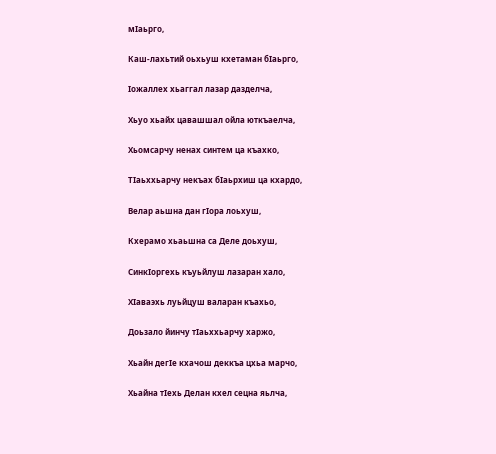мIаьрго,

Каш-лахьтий оьхьуш кхетаман бӀаьрго,

Ӏожаллех хьаггал лазар дазделча,

Хьуо хьайх цавашшал ойла юткъаелча,

Хьомсарчу ненах синтем ца къахко,

ТӀаьххьарчу некъах бӀаьрхиш ца кхардо,

Велар аьшна дан гӀора лоьхуш,

Кхерамо хьаьшна са Деле доьхуш,

СинкӀоргехь къуьйлуш лазаран хало,

ХӀаваэхь луьйцуш валаран къахьо,

Доьзало йинчу тӀаьххьарчу харжо,

Хьайн дегӀе кхачош деккъа цхьа марчо,

Хьайна тӀехь Делан кхел сецна яьлча,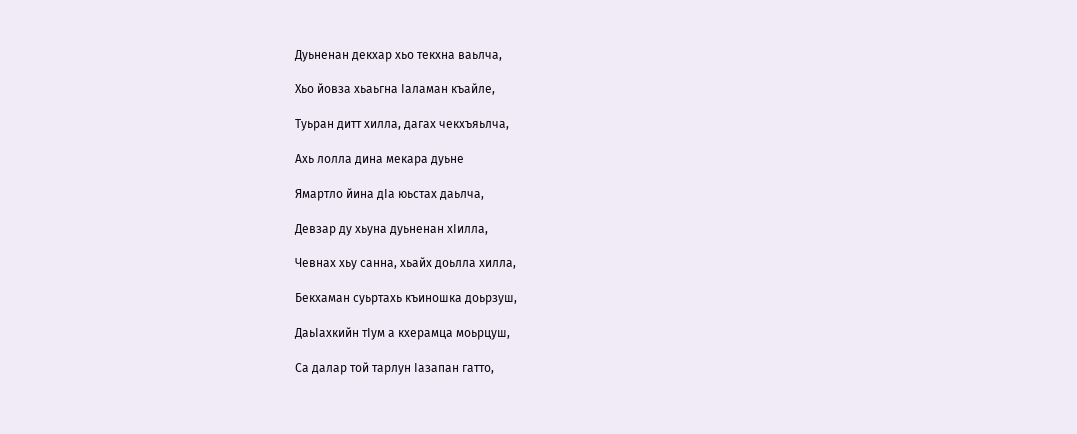Дуьненан декхар хьо текхна ваьлча,

Хьо йовза хьаьгна Ӏаламан къайле,

Туьран дитт хилла, дагах чекхъяьлча,

Ахь лолла дина мекара дуьне

Ямартло йина дIа юьстах даьлча,

Девзар ду хьуна дуьненан хӀилла,

Чевнах хьу санна, хьайх доьлла хилла,

Бекхаман суьртахь къиношка доьрзуш,

ДаьӀахкийн тӀум а кхерамца моьрцуш,

Са далар той тарлун Ӏазапан гатто,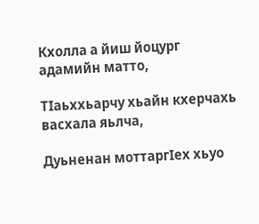Кхолла а йиш йоцург адамийн матто,

ТӀаьххьарчу хьайн кхерчахь васхала яьлча,

Дуьненан моттаргӀех хьуо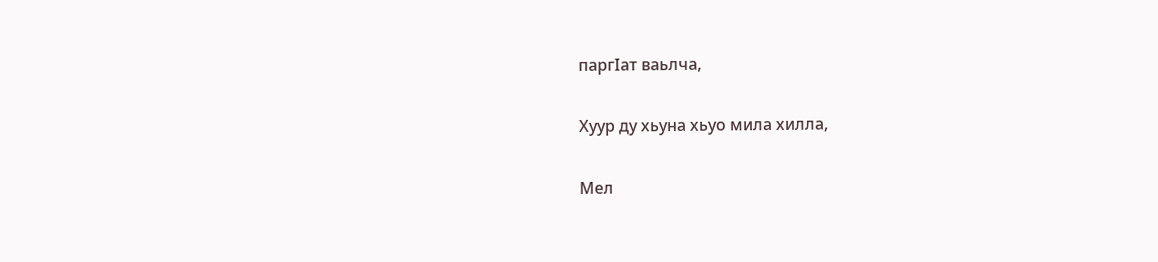паргӀат ваьлча,

Хуур ду хьуна хьуо мила хилла,

Мел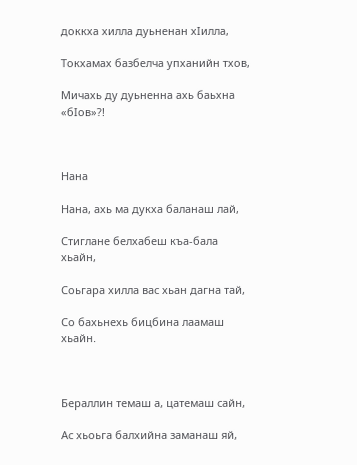доккха хилла дуьненан хӀилла,

Токхамах базбелча упханийн тхов,

Мичахь ду дуьненна ахь баьхна «бӀов»?!



Нана

Нана, ахь ма дукха баланаш лай,

Стиглане белхабеш къа-бала хьайн,

Соьгара хилла вас хьан дагна тай,

Со бахьнехь бицбина лаамаш хьайн.



Бераллин темаш а, цатемаш сайн,

Ас хьоьга балхийна заманаш яй,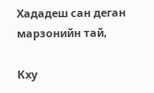Хададеш сан деган марзонийн тай,

Кху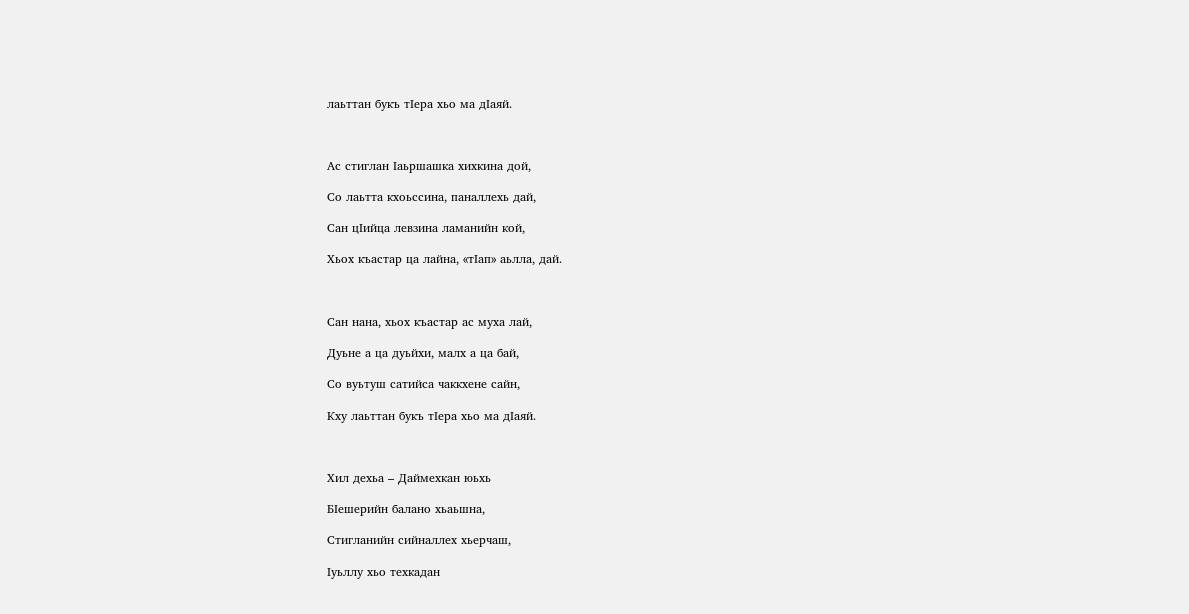лаьттан букъ тIера хьо ма дIаяй.



Ас стиглан Iаьршашка хихкина дой,

Со лаьтта кхоьссина, паналлехь дай,

Сан цIийца левзина ламанийн кой,

Хьох къастар ца лайна, «тIап» аьлла, дай.



Сан нана, хьох къастар ас муха лай,

Дуьне а ца дуьйхи, малх а ца бай,

Со вуьтуш сатийса чаккхене сайн,

Кху лаьттан букъ тIера хьо ма дIаяй.



Хил дехьа – Даймехкан юьхь

БӀешерийн балано хьаьшна,

Стигланийн сийналлех хьерчаш,

Iуьллу хьо техкадан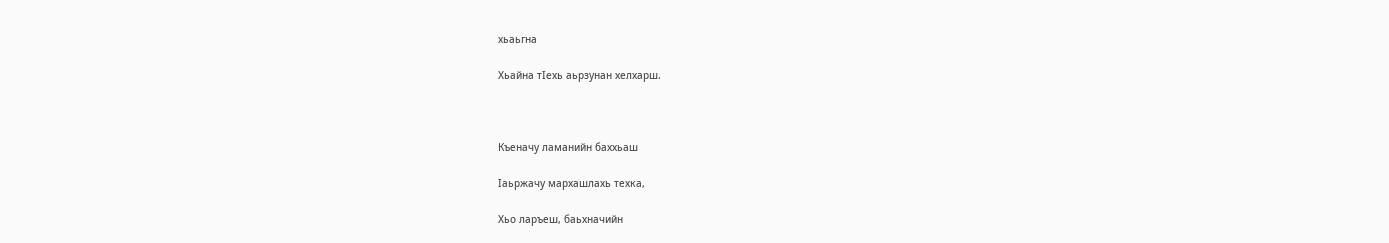хьаьгна

Хьайна тӀехь аьрзунан хелхарш.



Къеначу ламанийн баххьаш

Iаьржачу мархашлахь техка,

Хьо ларъеш, баьхначийн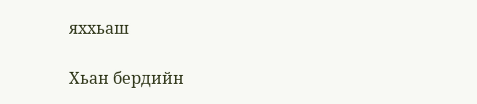яххьаш

Хьан бердийн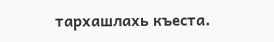тархашлахь къеста.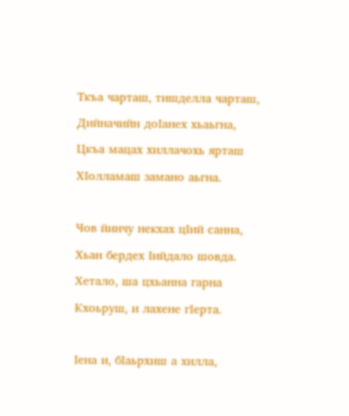Ткъа чарташ, тишделла чарташ,

Дийначийн доIанех хьаьгна,

Цкъа мацах хиллачохь ярташ

ХӀолламаш замано аьгна.



Чов йинчу некхах цӀий санна,

Хьан бердех Iийдало шовда.

Хетало, ша цхьанна гарна

Кхоьруш, и лахене гӀерта.



Ӏена и, бӀаьрхиш а хилла,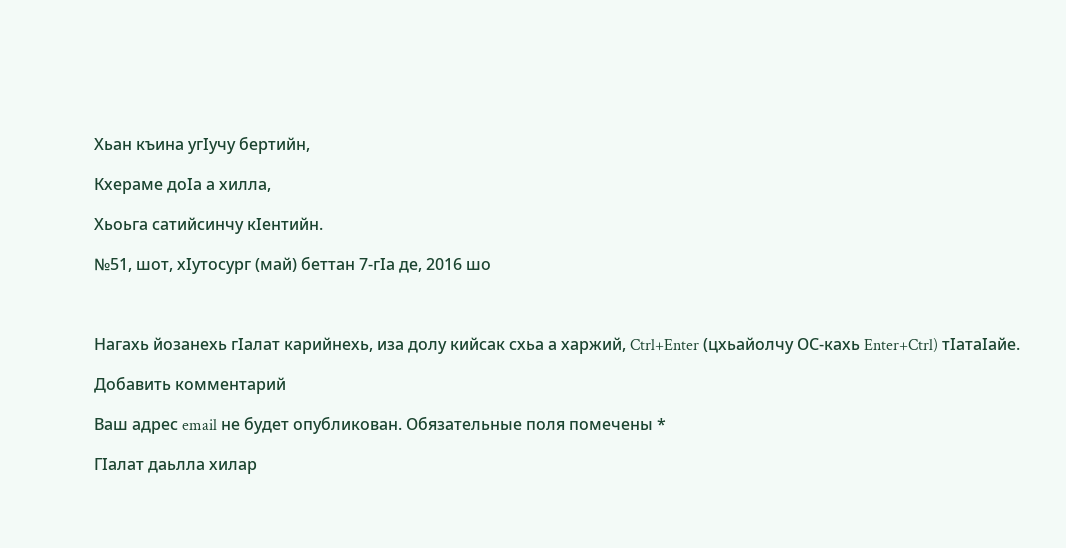Хьан къина угӀучу бертийн,

Кхераме доIа а хилла,

Хьоьга сатийсинчу кIентийн.

№51, шот, хIутосург (май) беттан 7-гIа де, 2016 шо



Нагахь йозанехь гIалат карийнехь, иза долу кийсак схьа а харжий, Ctrl+Enter (цхьайолчу ОС-кахь Enter+Ctrl) тIатаIайе.

Добавить комментарий

Ваш адрес email не будет опубликован. Обязательные поля помечены *

ГIалат даьлла хилар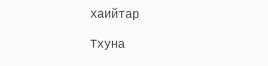хаийтар

Тхуна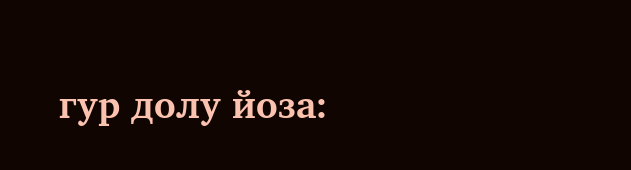гур долу йоза: